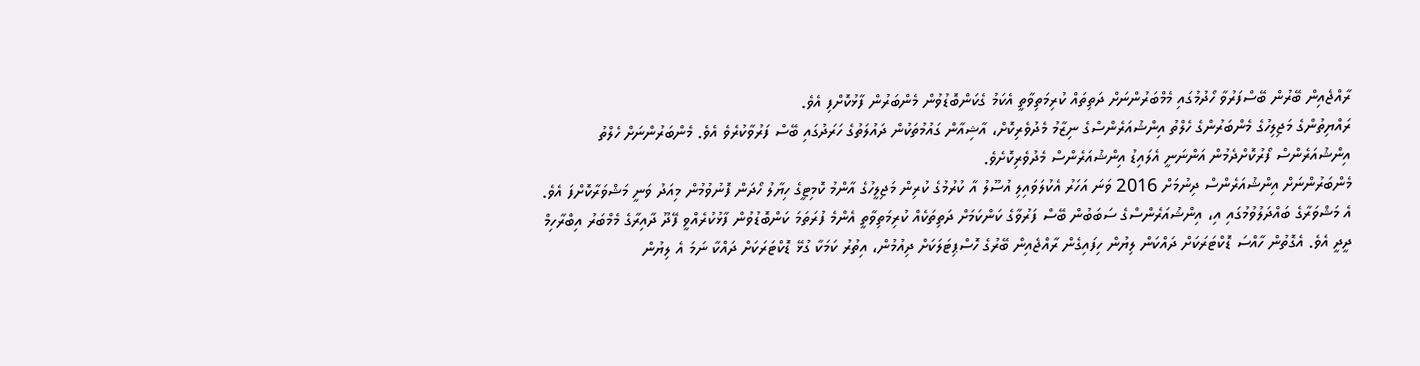ރާއްޖެއިން ބޭރުން ބޭސްފަރުވާ ހޯދުމުގައި މެމްބަރުންނަށް ދަތިތައް ކުރިމަތިވާތީ އެކަމު ގެކަންބޮޑުވުން މެންބަރުން ފާޅުކޮށްފި އެވެ.
ރައްޔިތުންގެ މަޖިލިހުގެ މެންބަރުންގެ ހެލްތު އިންޝުއަރެންސްގެ ނިޒާމު މެދުވެރިކޮށް، އާޝިއާން ގައުމުތަކުން ދައުލަތުގެ ހަރަދުގައި ބޭސް ފަރުވާކުރެވެ އެވެ. މެންބަރުންނަށް ހެލްތު އިންޝުއަރެންސް ފޯރުކޮށްދެމުން އަންނަނީ އެލައިޑު އިންޝުއަރެންސް މެދުވެރިކޮށެވެ.
މެންބަރުންނަށް އިންޝުއަރެންސް ދިނުމަށް 2016 ވަނަ އަހަރު އެކުލަވައިލި އުސޫލު އާ ކުރުމުގެ ކުރިން މަޖިލީހުގެ އާންމު ކޮމިޓީގެ ހިޔާލު ހޯދަން ފޮނުވުމުން މިއަދު ވަނީ މަޝްވަރާކޮށްފަ އެވެ.
އެ މަޝްވަރާގެ ބައްދަލުވުމުގައި އި، އިންޝުއަރެންސްގެ ސަބަބުން ބޭސް ފަރުވާގެ ކަންކަމަށް ދަތިތަކެއް ކުރިމަތިވާތީ އެންމެ ފުރަތަމަ ކަންބޮޑުވުން ފާޅުކުރެއްވީ ފޭދޫ ދާއިރާގެ މެމްބަރު އިބްރާހިމް ދީދީ އެވެ. އެގޮތުން ހާއްސަ ޑޮކްޓަރަކަށް ދައްކަން ލިޔުން ހިފައިގެން ރާއްޖެއިން ބޭރުގެ ހޮސްޕިޓަލަކަށް ދިއުމުން، އިތުރު ކަމަކާ ގުޅޭ ޑޮކްޓަރަކަށް ދައްކާ ނަމަ އެ ލިޔުން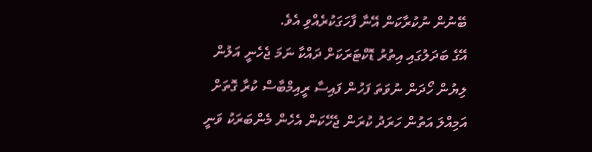ބޭނުން ނުކުރާކަން އޭނާ ފާހަގަކުރެއްވި އެވެ.
އޭގެ ބަދަލުގައި އިތުރު ޑޮކްޓަރަކަށް ދައްކާ ނަމަ ޖެހެނީ އަލުން ލިޔުން ހޯދަން ނުވަތަ ފަހުން ފައިސާ ރީއިމްބާސް ކުރާ ގޮތަށް އަމިއްލަ އަތުން ހަރަދު ކުރަން ޖެހޭކަން އެހެން މެންބަރަކު ވަނީ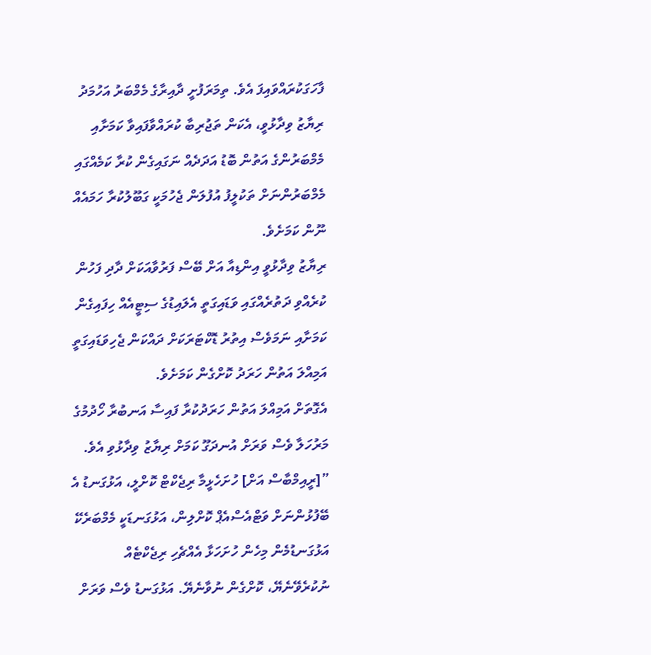ފާހަގަކުރައްވައިފަ އެވެ. ތިމަރަފުށީ ދާއިރާގެ މެމްބަރު އަހުމަދު ރިޔާޒު ވިދާޅުވީ، އެކަން ތަޖުރިބާ ކުރައްވާފައިވާ ކަމަށާއި މެމްބަރުންގެ އަތުން ބޮޑު އަދަދެއް ނަގައިގެން ކުރާ ކަމެއްގައި މެމްބަރުންނަށް ތަކުލީފު އުފުލަން ޖެހުމަކީ ގަބޫލުކުރާ ހަމައެއް ނޫން ކަމަށެވެ.
ރިޔާޒު ވިދާޅުވީ އިންޑިއާ އަށް ބޭސް ފަރުވާއަކަށް ދާދި ފަހުން ކުރެއްވި ދަތުރެއްގައި ވަޑައިގަތީ އެލައިޑުގެ ސިޓީއެއް ހިފައިގެން ކަމަށާއި ނަމަވެސް އިތުރު ޑޮކްޓަރަކަށް ދައްކަން ޖެހިވަޑައިގަތީ އަމިއްލަ އަތުން ހަރަދު ކޮށްގެން ކަމަށެވެ.
އެގޮތަށް އަމިއްލަ އަތުން ހަރަދުކުރާ ފައިސާ އަނބުރާ ހޯދުމުގެ މަރުހަލާ ވެސް ވަރަށް އުނދަގޫ ކަމަށް ރިޔާޒު ވިދާޅުވި އެވެ.
”[ރީއިމްބާސް އަށް] ހުށަހެޅީމާ ރިޖެކްޓް ކޮށްލީ، އަޅުގަނޑު އެ ބޭފުޅުންނަށް ވަޓްއެސްއެޕް ކޮށްލިން، އަޅުގަނޑަކީ މެމްބަރެކޭ އަޅުގަނޑުމެން މިހެން ހުށަހަޅާ އެއްޗެހި ރިޖެކްޓެއް ނުކުރެވޭނެޔޭ، ކޮށްގެން ނުވާނެޔޭ. އަޅުގަނޑު ވެސް ވަރަށް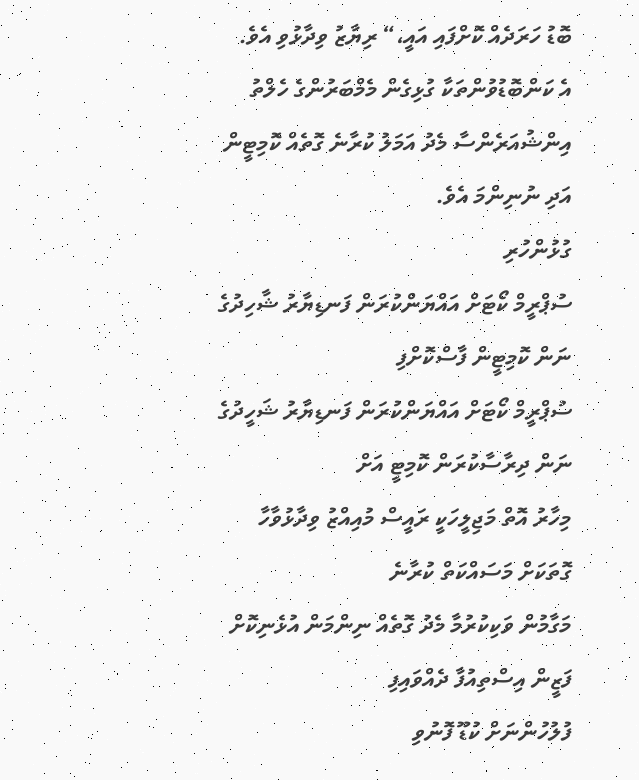ބޮޑު ހަރަދެއް ކޮށްފައި އައީ،“ ރިޔާޒު ވިދާޅުވި އެވެ.
އެ ކަންބޮޑުވުންތަކާ ގުޅިގެން މެމްބަރުންގެ ހެލްތު އިންޝުއަރެންސާ މެދު އަމަލު ކުރާނެ ގޮތެއް ކޮމިޓީން އަދި ނުނިންމަ އެވެ.
ގުޅުންހުރި
ސުޕްރީމް ކޯޓަށް އައްޔަންކުރަން ފަނޑިޔާރު ޝާހިދުގެ ނަން ކޮމިޓީން ފާސްކޮށްފި
ސުޕްރީމް ކޯޓަށް އައްޔަންކުރަން ފަނޑިޔާރު ޝަހީދުގެ ނަން ދިރާސާކުރަން ކޮމިޓީ އަށް
މިހާރު އޮތް މަޖިލީހަކީ ރައީސް މުއިއްޒު ވިދާޅުވާހާ ގޮތަކަށް މަސައްކަތް ކުރާނެ
މަގާމުން ވަކިކުރުމާ މެދު ގޮތެއް ނިންމަން އުޅެނިކޮށް ފަޒީން އިސްތިއުފާ ދެއްވައިފި
ފުލުހުންނަށް ކުޑޫ ފޮނުވި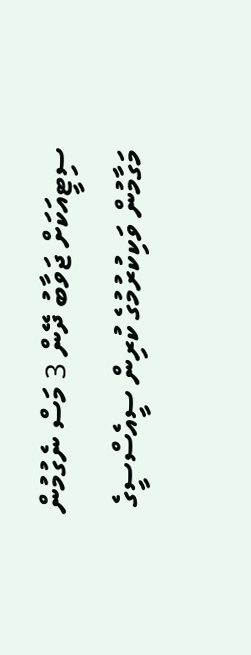ސިޓީއަކަށް ޖަވާބު ދޭން 3 މަސް ނެގުމުން
މަގާމުން ވަކިކުރުމުގެ ކުރިން ސީއެސްސީގެ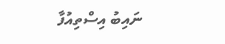ނައިބު އިސްތިއުފާ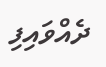ދެއްވައިފި